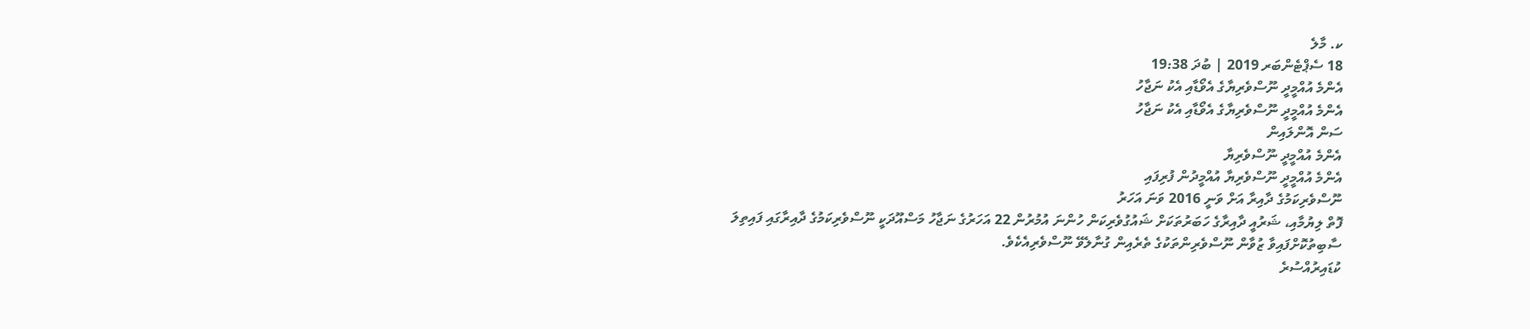ކ. މާލެ
18 ސެޕްޓެންބަރ 2019 | ބުދަ 19:38
އެންމެ އުއްމީދީ ނޫސްވެރިޔާގެ އެވޯޑާއި އެކު ނަޖާހު
އެންމެ އުއްމީދީ ނޫސްވެރިޔާގެ އެވޯޑާއި އެކު ނަޖާހު
ސަން އޮންލައިން
އެންމެ އުއްމީދީ ނޫސްވެރިޔާ
އެންމެ އުއްމީދީ ނޫސްވެރިޔާ އުއްމީދުން ފުރިފައި
ނޫސްވެރިކަމުގެ ދާއިރާ އަށް ވަނީ 2016 ވަނަ އަހަރު
ފޮތް ލިޔުމާއި، ޝަރުއީ ދާއިރާގެ ހަބަރުތަކަށް ޝައުގުވެރިކަން ހުންނަ އުމުރުން 22 އަހަރުގެ ނަޖާހު މަސްއޫދަކީ ނޫސްވެރިކަމުގެ ދާއިރާގައި ފައިތިލަ ސާބިތުކޮށްފައިވާ ޒުވާން ނޫސްވެރިންތަކުގެ ތެރެއިން ގުނާލެވޭ ނޫސްވެރިއެކެވެ.
ކުޑައިރުއްސުރެ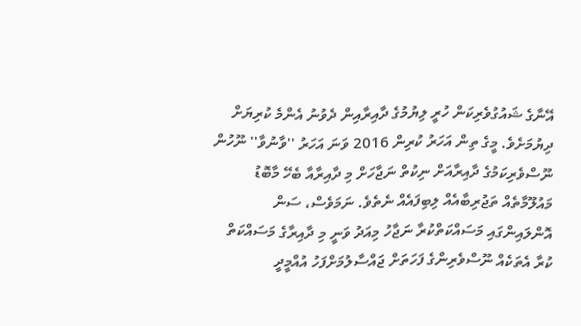އޭނާގެ ޝައުގުވެރިކަން ހުރީ ލިޔުމުގެ ދާއިރާއިން ދެވުނު އެންމެ ކުރިޔަށް ދިޔުމަށެވެ. މީގެ ތިން އަހަރު ކުރިން 2016 ވަނަ އަހަރު ''ވާނުވާ'' ނޫހުން ނޫސްވެރިކަމުގެ ދާއިރާއަށް ނިކުތް ނަޖާހަށް މި ދާއިރާއާ ބެހޭ މާބޮޑު މައުލޫމާތެއް ތަޖުރިބާއެއް ލިބިފައެއް ނެތެވެ. ނަމަވެސް، ސަން އޮންލައިންގައި މަސައްކަތްކުރާ ނަޖާހު މިއަދު ވަނީ މި ދާއިރާގެ މަސައްކަތް ކުރާ އެތަކެއް ނޫސްވެރިންގެ ފަހަތަށް ޖައްސާލުމަށްފަހު އުއްމީދީ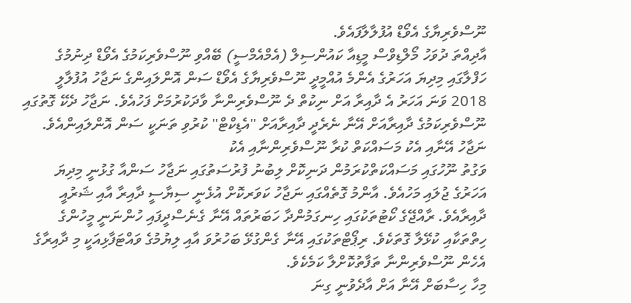ނޫސްވެރިޔާގެ އެވޯޑް އުފުލާލާފައެވެ.
އާދިއްތަ ދުވަހު މޯލްޑިވްސް މީޑިއާ ކައުންސިލް (އެމްއެމްސީ) ބޭއްވި ނޫސްވެރިކަމުގެ އެވޯޑް ދިނުމުގެ ހަފްލާގައި މިދިޔަ އަހަރުގެ އެންމެ އުއްމީދީ ނޫސްވެރިޔާގެ އެވޯޑް ސަން އޮންލައިންގެ ނަޖާހު އުފުލާލީ 2018 ވަނަ އަހަރު އެ ދާއިރާ އަށް ނިކުތް ދެ ނޫސްވެރިންނާ ވާދަކުރުމަށް ފަހުއެވެ. ނަޖާހު ދެކޭ ގޮތުގައި ނޫސްވެރިކަމުގެ ދާއިރާއަށް އޭނާ ނެރެދީ ދާއިރާއަށް ''އެޑިކްޓް'' ކުރުވި ތަނަކީ ސަން އޮންލައިންއެވެ.
ނަޖާހު އޭނާއި އެކު މަސައްކަތް ކުރާ ނޫސްވެރިންނާއި އެކު
ވަގުތު ނޫހުގައި މަސައްކަތްކުރަމުން ދަނިކޮށް ލިބުނު ފުރުސަތުގައި ނަޖާހު ސަންއާ ގުޅުނީ މިދިޔަ އަހަރުގެ ޖުލައި މަހުއެވެ. އާންމު ގޮތެއްގައި ނަޖާހު ކަވަރކޮށް އުޅެނީ ސިޔާސީ ދާއިރާ އާއި ޝަރުއީ ދާއިރާއެވެ. ރާއްޖޭގެ ކޯޓުތަކުގައި ހިނގަމުންދާ ހަބަރުތައް އޭނާ ގެނެސްދީފައި ހުންނަނީ މީހުންގެ ހިތްތަކާއި ކުޅޭލާ ގޮތަކެވެ. ރިޕޯޓްތަކުގައި އޭނާ ގެންގުޅޭ ބަހުރުވަ އާއި ލިޔުމުގެ ވައްޓަފާޅިއަކީ މި ދާއިރާގެ އެހެން ނޫސްވެރިންނާ ތަފާތުކޮށްލާ ކަމެކެވެ.
މިހާ ހިސާބަށް އޭނާ އަށް އާދެވުނީ ގިނަ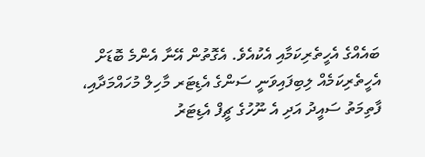ބައެއްގެ އެހީތެރިކަމާއި އެކުއެވެ. އެގޮތުން އޭނާ އެންމެ ބޮޑަށް އެހީތެރިކަމެއް ލިބިފައިވަނީ ސަންގެ އެޑިޓަރ މާހިލް މުހައްމަދާއި، ފާތިމަތު ސައީދު އަދި އެ ނޫހުގެ ޗީފް އެޑިޓަރު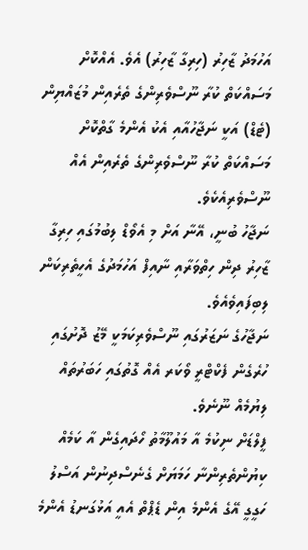އަހުމަދު ޒާހިރު (ހިރިގާ ޒާހިރު) އެވެ. އެއްކޮށް މަސައްކަތް ކުރާ ނޫސްވެރިންގެ ތެރެއިން މުޒައްޔިން (ޓެޑް) އަކީ ނަޖާހުއާއި އެކު އެންމެ ގާތްކޮށް މަސައްކަތް ކުރާ ނޫސްވެރިންގެ ތެރެއިން އެއް ނޫސްވެރިއެކެވެ.
ނަޖާހު ބުނީ، އޭނާ އަށް މި އެވޯޑް ލިބުމުގައި ހިރިގާ ޒާހިރު ދިން ހިތްވަރާއި ނާއިފް އަހުމަދުގެ އެހީތެރިކަން ލިބިފައިވެއެވެ.
ނަޖާހުގެ ނަޒަރުގައި ނޫސްވެރިކަމަކީ މޭޒު ދޮށުގައި ހުރެގެން ފެކްޓްރީ ވޯކަރ އެއް ގޮތުގައި ހަބަރުތައް ލިޔުމެއް ނޫނެވެ.
ފީލްޑަށް ނިކުމެ އާ މައުލޫމާތު ހޯދައިގެން އާ ކަމެއް ކިޔުންތެރިންނާ ހަމަޔަށް ގެނެސްދިނުން އަސްލު ހަގީގީ އޭގެ އެންމެ އިން ޑެޕްތް އެއީ އަޅުގަނޑު އެންމެ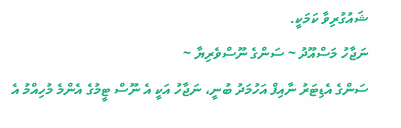ޝައުގުރިވާ ކަމަކީ.
ނަޖާހު މަސްއޫދު ~ ސަންގެ ނޫސްވެރިޔާ ~
ސަންގެ އެޑިޓަރު ނާއިފް އަހުމަދު ބުނީ، ނަޖާހު އަކީ އެ ނޫސް ޓީމުގެ އެންމެ މުހިއްމު އެ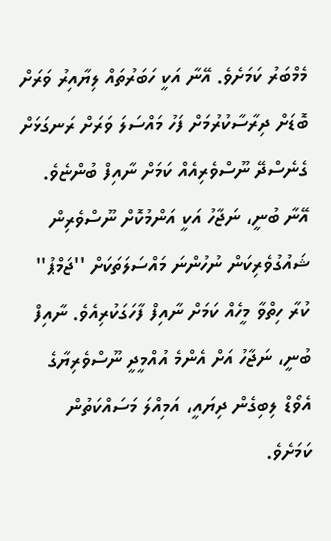މެމްބަރު ކަމަށެވެ. އޭނާ އަކީ ހަބަރުތައް ލިޔާއިރު ވަރަށް ބޮޑަށް ދިރާސާކުރުމަށް ފަހު މައްސަލަ ވަރަށް ރަނގަޅަށް ގެނެސްދޭ ނޫސްވެރިއެއް ކަމަށް ނާއިފް ބުންޏެވެ.
އޭނާ ބުނީ، ނަޖާހު އަކީ އަންމުކޮށް ނޫސްވެރިން ޝައުގުވެރިކަން ނުހުންނަ މައްސަލަތަކަށް ''ޖަމްޕު'' ކުރާ ހިތްވާ މީހެއް ކަމަށް ނާއިފް ފާހަގަކުރިއެވެ. ނާއިފް ބުނީ، ނަޖާހު އަށް އެންމެ އުއްމީދީ ނޫސްވެރިޔާގެ އެވޯޑް ލިބިގެން ދިޔައީ، އަމިއްލަ މަސައްކަތުން ކަމަށެވެ.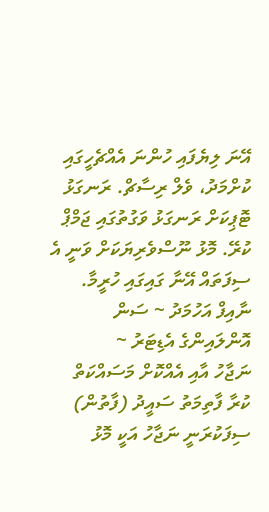އޭނަ ލިޔެފައި ހުންނަ އެއްޗެހީގައި ކުށްމަދު، ވެލް ރިސާޗް. ރަނގަޅު ޓޮޕިކަށް ރަނގަޅު ވަގުތުގައި ޖަމްޕް ކުރޭ. މޮޅު ނޫސްވެރިޔަކަށް ވަނީ އެ ސިފަތައް އޭނާ ގައިގައި ހުރީމާ.
ނާއިފް އަހުމަދު ~ ސަން އޮންލައިންގެ އެޑިޓަރު ~
ނަޖާހު އާއި އެއްކޮށް މަސައްކަތް ކުރާ ފާތިމަތު ސައީދު (ފާތުން) ސިފަކުރަނީ ނަޖާހު އަކީ މޮޅު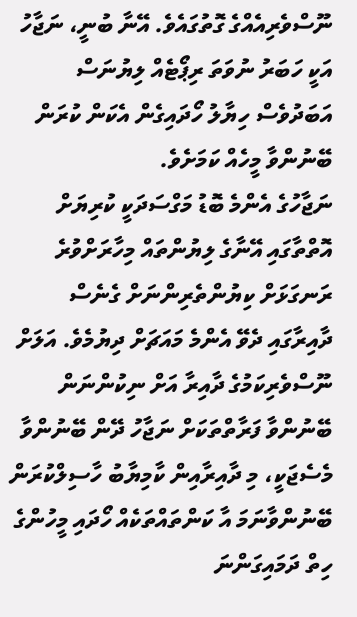ނޫސްވެރިއެއްގެ ގޮތުގައެވެ. އޭނާ ބުނީ، ނަޖާހު އަކީ ހަބަރު ނުވަތަ ރިޕޯޓެއް ލިޔުނަސް އަބަދުވެސް ހިޔާލު ހޯދައިގެން އެކަން ކުރަން ބޭނުންވާ މީހެއް ކަމަށެވެ.
ނަޖާހުގެ އެންމެ ބޮޑު މަގްސަދަކީ ކުރިޔަށް އޮތްތާގައި އޭނާގެ ލިޔުންތައް މިހާރަށްވުރެ ރަނގަޅަށް ކިޔުންތެރިންނަށް ގެނެސް ދާއިރާގައި ދެވޭ އެންމެ މައަޗަށް ދިޔުމެވެ. އަލަށް ނޫސްވެރިކަމުގެ ދާއިރާ އަށް ނިކުންނަން ބޭނުންވާ ފަރާތްތަކަށް ނަޖާހު ދޭން ބޭނުންވާ މެސެޖަކީ، މި ދާއިރާއިން ކާމިޔާބު ހާސިލްކުރަން ބޭނުންވާނަމަ އާ ކަންތައްތަކެއް ހޯދައި މީހުންގެ ހިތް ދަމައިގަންނަ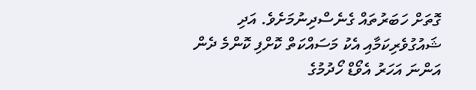ގޮތަށް ހަބަރުތައް ގެނެސްދިނުމަށެވެ. އަދި ޝައުގުވެރިކަމާއި އެކު މަސައްކަތް ކޮށްފި ކޮންމެ ދެން އަންނަ އަހަރު އެވޯޑް ހޯދުމުގެ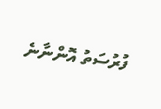ފުރުސަތު އޮންނާނެ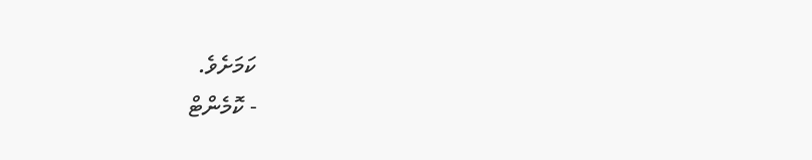ކަމަށެވެ.
- ކޮމެންޓް